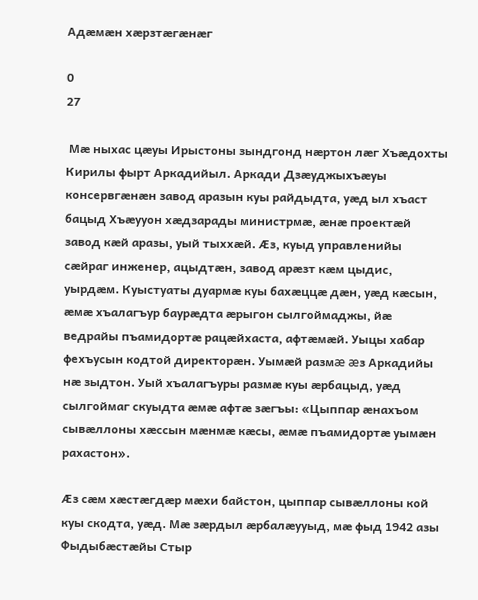Адæмæн хæрзтæгæнæг

0
27

 Мæ ныхас цæуы Ирыстоны зындгонд нæртон лæг Хъæдохты Кирилы фырт Аркадийыл. Аркади Дзæуджыхъæуы консервгæнæн завод аразын куы райдыдта, уæд ыл хъаст бацыд Хъæууон хæдзарады министрмæ, æнæ проектæй завод кæй аразы, уый тыххæй. Æз, куыд управленийы сæйраг инженер, ацыдтæн, завод арæзт кæм цыдис, уырдæм. Куыстуаты дуармæ куы бахæццæ дæн, уæд кæсын, æмæ хъалагъур баурæдта æрыгон сылгоймаджы, йæ ведрайы пъамидортæ рацæйхаста, афтæмæй. Уыцы хабар фехъусын кодтой директорæн. Уымæй размæ æз Аркадийы нæ зыдтон. Уый хъалагъуры размæ куы æрбацыд, уæд сылгоймаг скуыдта æмæ афтæ зæгъы: «Цыппар æнахъом сывæллоны хæссын мæнмæ кæсы, æмæ пъамидортæ уымæн рахастон».

Æз сæм хæстæгдæр мæхи байстон, цыппар сывæллоны кой куы скодта, уæд. Мæ зæрдыл æрбалæууыд, мæ фыд 1942 азы Фыдыбæстæйы Стыр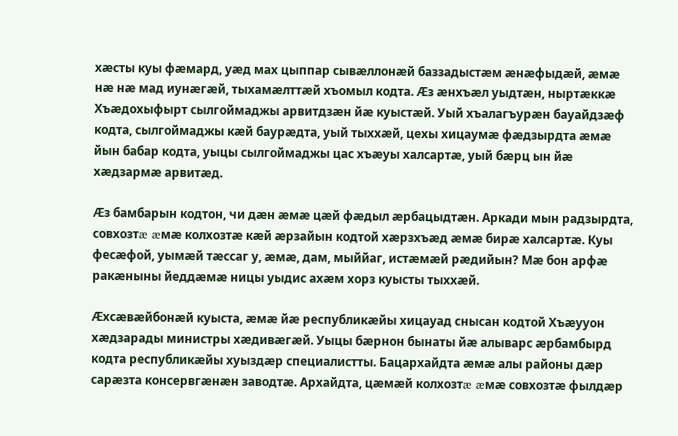хæсты куы фæмард, уæд мах цыппар сывæллонæй баззадыстæм æнæфыдæй, æмæ нæ нæ мад иунæгæй, тыхамæлттæй хъомыл кодта. Æз æнхъæл уыдтæн, ныртæккæ Хъæдохыфырт сылгоймаджы арвитдзæн йæ куыстæй. Уый хъалагъурæн бауайдзæф кодта, сылгоймаджы кæй баурæдта, уый тыххæй, цехы хицаумæ фæдзырдта æмæ йын бабар кодта, уыцы сылгоймаджы цас хъæуы халсартæ, уый бæрц ын йæ хæдзармæ арвитæд.

Æз бамбарын кодтон, чи дæн æмæ цæй фæдыл æрбацыдтæн. Аркади мын радзырдта, совхозтæ æмæ колхозтæ кæй æрзайын кодтой хæрзхъæд æмæ бирæ халсартæ. Куы фесæфой, уымæй тæссаг у, æмæ, дам, мыййаг, истæмæй рæдийын? Мæ бон арфæ ракæныны йеддæмæ ницы уыдис ахæм хорз куысты тыххæй.

Æхсæвæйбонæй куыста, æмæ йæ республикæйы хицауад снысан кодтой Хъæууон хæдзарады министры хæдивæгæй. Уыцы бæрнон бынаты йæ алыварс æрбамбырд кодта республикæйы хуыздæр специалистты. Бацархайдта æмæ алы районы дæр сарæзта консервгæнæн заводтæ. Архайдта, цæмæй колхозтæ æмæ совхозтæ фылдæр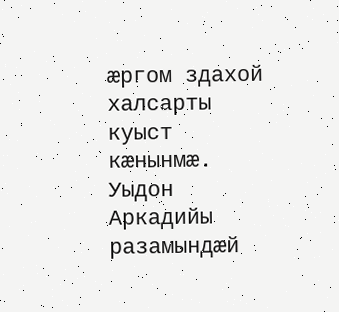æргом здахой халсарты куыст кæнынмæ. Уыдон Аркадийы разамындæй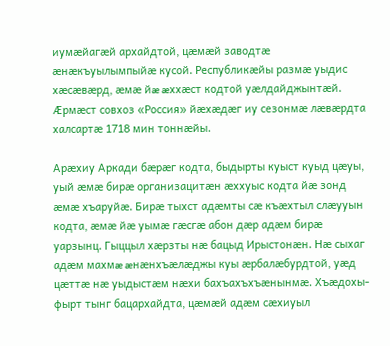иумæйагæй архайдтой, цæмæй заводтæ æнæкъуылымпыйæ кусой. Республикæйы размæ уыдис хæсæвæрд, æмæ йæ æххæст кодтой уæлдайджынтæй. Æрмæст совхоз «Россия» йæхæдæг иу сезонмæ лæвæрдта халсартæ 1718 мин тоннæйы.

Арæхиу Аркади бæрæг кодта, быдырты куыст куыд цæуы, уый æмæ бирæ организацитæн æххуыс кодта йæ зонд æмæ хъаруйæ. Бирæ тыхст адæмты сæ къæхтыл слæууын кодта, æмæ йæ уымæ гæсгæ абон дæр адæм бирæ уарзынц. Гыццыл хæрзты нæ бацыд Ирыстонæн. Нæ сыхаг адæм махмæ æнæнхъæлæджы куы æрбалæбурдтой, уæд цæттæ нæ уыдыстæм нæхи бахъахъхъæнынмæ. Хъæдохы-фырт тынг бацархайдта, цæмæй адæм сæхиуыл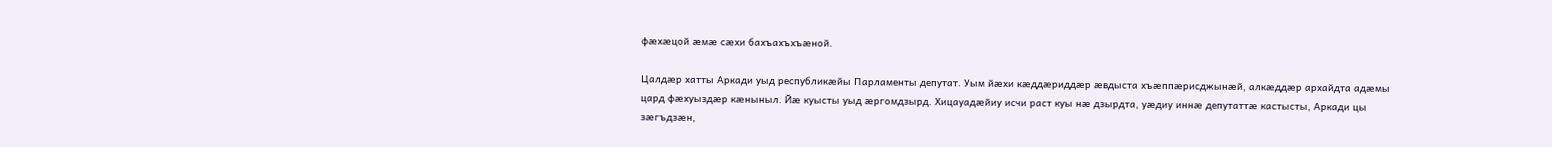фæхæцой æмæ сæхи бахъахъхъæной.

Цалдæр хатты Аркади уыд республикæйы Парламенты депутат. Уым йæхи кæддæриддæр æвдыста хъæппæрисджынæй, алкæддæр архайдта адæмы цард фæхуыздæр кæныныл. Йæ куысты уыд æргомдзырд. Хицауадæйиу исчи раст куы нæ дзырдта, уæдиу иннæ депутаттæ кастысты, Аркади цы зæгъдзæн,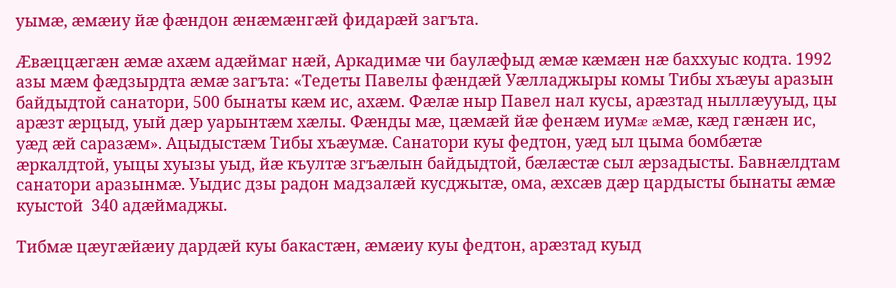уымæ, æмæиу йæ фæндон æнæмæнгæй фидарæй загъта.

Æвæццæгæн æмæ ахæм адæймаг нæй, Аркадимæ чи баулæфыд æмæ кæмæн нæ баххуыс кодта. 1992 азы мæм фæдзырдта æмæ загъта: «Тедеты Павелы фæндæй Уæлладжыры комы Тибы хъæуы аразын байдыдтой санатори, 500 бынаты кæм ис, ахæм. Фæлæ ныр Павел нал кусы, арæзтад ныллæууыд, цы арæзт æрцыд, уый дæр уарынтæм хæлы. Фæнды мæ, цæмæй йæ фенæм иумæ æмæ, кæд гæнæн ис, уæд æй саразæм». Ацыдыстæм Тибы хъæумæ. Санатори куы федтон, уæд ыл цыма бомбæтæ æркалдтой, уыцы хуызы уыд, йæ къултæ згъæлын байдыдтой, бæлæстæ сыл æрзадысты. Бавнæлдтам санатори аразынмæ. Уыдис дзы радон мадзалæй кусджытæ, ома, æхсæв дæр цардысты бынаты æмæ куыстой  340 адæймаджы.

Тибмæ цæугæйæиу дардæй куы бакастæн, æмæиу куы федтон, арæзтад куыд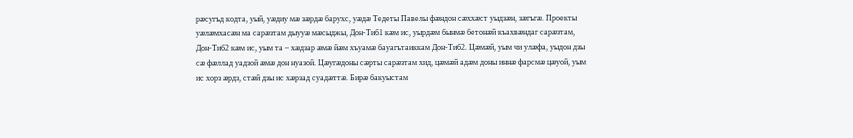рæсугъд кодта, уый, уæдиу мæ зæрдæ барухс, уæдæ Тедеты Павелы фæндон сæххæст уыдзæн, зæгъгæ. Проекты уæлæмхасæн ма сарæзтам дыууæ мæсыджы, Дон-Тиб1 кæм ис, уырдæм бынмæ бетонæй къахвæндаг сарæзтам, Дон-Тиб2 кæм ис, уым та – хæдзар æмæ йæм хъуамæ бауагътаиккам Дон-Тиб2. Цæмæй, уым чи улæфа, уыдон дзы сæ фæллад уадзой æмæ дон нуазой. Цæугæдоны сæрты сарæзтам хид, цæмæй адæм доны иннæ фарсмæ цæуой, уым ис хорз æрдз, стæй дзы ис хæрзад суадæттæ. Бирæ бакуыстам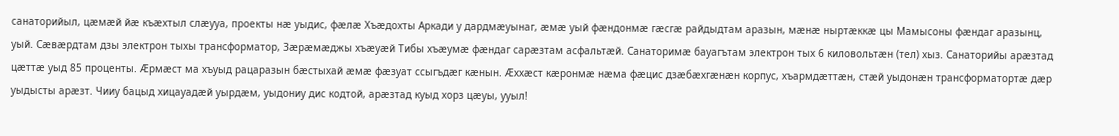санаторийыл, цæмæй йæ къæхтыл слæууа, проекты нæ уыдис, фæлæ Хъæдохты Аркади у дардмæуынаг, æмæ уый фæндонмæ гæсгæ райдыдтам аразын, мæнæ ныртæккæ цы Мамысоны фæндаг аразынц, уый. Сæвæрдтам дзы электрон тыхы трансформатор, Зæрæмæджы хъæуæй Тибы хъæумæ фæндаг сарæзтам асфальтæй. Санаторимæ бауагътам электрон тых 6 киловольтæн (тел) хыз. Санаторийы арæзтад цæттæ уыд 85 проценты. Æрмæст ма хъуыд рацаразын бæстыхай æмæ фæзуат ссыгъдæг кæнын. Æххæст кæронмæ нæма фæцис дзæбæхгæнæн корпус, хъармдæттæн, стæй уыдонæн трансформатортæ дæр уыдысты арæзт. Чииу бацыд хицауадæй уырдæм, уыдониу дис кодтой, арæзтад куыд хорз цæуы, ууыл!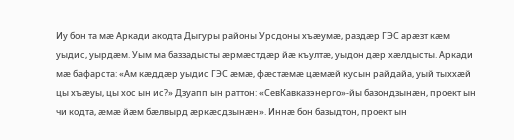Иу бон та мæ Аркади акодта Дыгуры районы Урсдоны хъæумæ, раздæр ГЭС арæзт кæм уыдис, уырдæм. Уым ма баззадысты æрмæстдæр йæ къултæ, уыдон дæр хæлдысты. Аркади мæ бафарста: «Ам кæддæр уыдис ГЭС æмæ, фæстæмæ цæмæй кусын райдайа, уый тыххæй цы хъæуы, цы хос ын ис?» Дзуапп ын раттон: «СевКавказэнерго»-йы базондзынæн, проект ын чи кодта, æмæ йæм бæлвырд æркæсдзынæн». Иннæ бон базыдтон, проект ын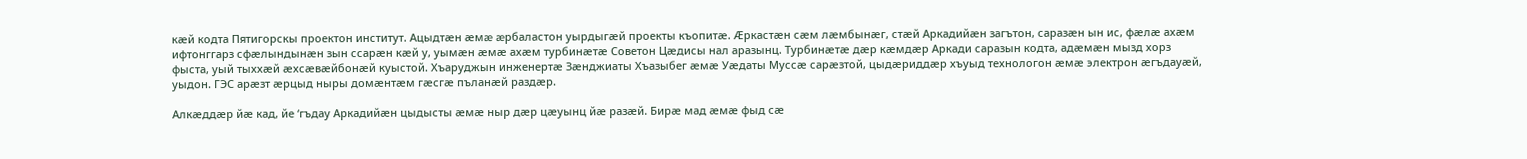кæй кодта Пятигорскы проектон институт. Ацыдтæн æмæ æрбаластон уырдыгæй проекты къопитæ. Æркастæн сæм лæмбынæг, стæй Аркадийæн загътон, саразæн ын ис, фæлæ ахæм ифтонггарз сфæлындынæн зын ссарæн кæй у, уымæн æмæ ахæм турбинæтæ Советон Цæдисы нал аразынц. Турбинæтæ дæр кæмдæр Аркади саразын кодта, адæмæн мызд хорз фыста, уый тыххæй æхсæвæйбонæй куыстой. Хъаруджын инженертæ Зæнджиаты Хъазыбег æмæ Уæдаты Муссæ сарæзтой, цыдæриддæр хъуыд технологон æмæ электрон æгъдауæй, уыдон. ГЭС арæзт æрцыд ныры домæнтæм гæсгæ пъланæй раздæр.

Алкæддæр йæ кад, йе ‘гъдау Аркадийæн цыдысты æмæ ныр дæр цæуынц йæ разæй. Бирæ мад æмæ фыд сæ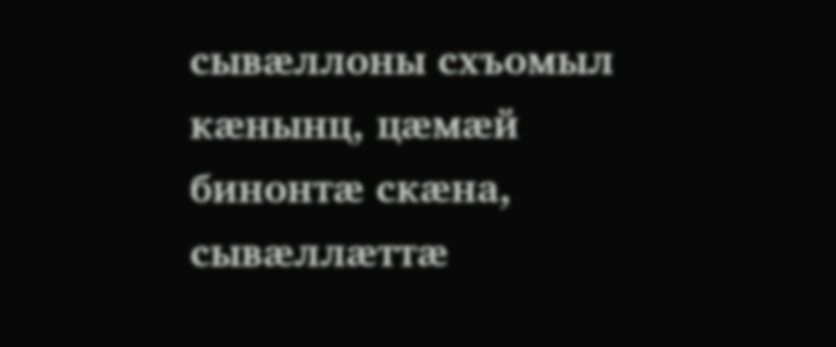сывæллоны схъомыл кæнынц, цæмæй бинонтæ скæна, сывæллæттæ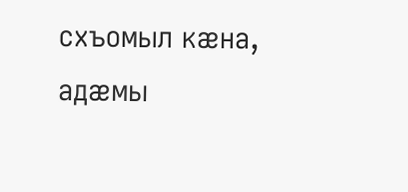схъомыл кæна, адæмы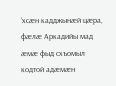‘хсæн кадджынæй цæра, фæлæ Аркадийы мад æмæ фыд схъомыл кодтой адæмæн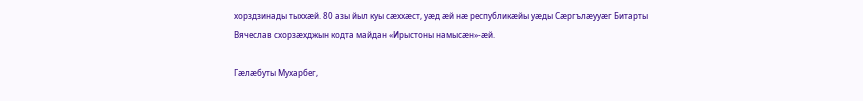хорздзинады тыххæй. 80 азы йыл куы сæххæст, уæд æй нæ республикæйы уæды Сæргълæууæг Битарты Вячеслав схорзæхджын кодта майдан «Ирыстоны намысæн»-æй.

Гæлæбуты Мухарбег,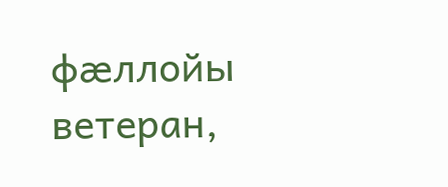фæллойы ветеран,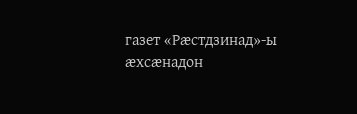газет «Рæстдзинад»-ы æхсæнадон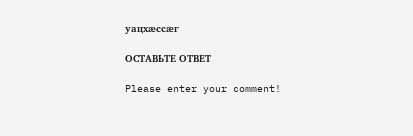уацхæссæг

ОСТАВЬТЕ ОТВЕТ

Please enter your comment!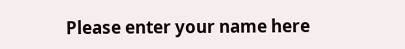Please enter your name here